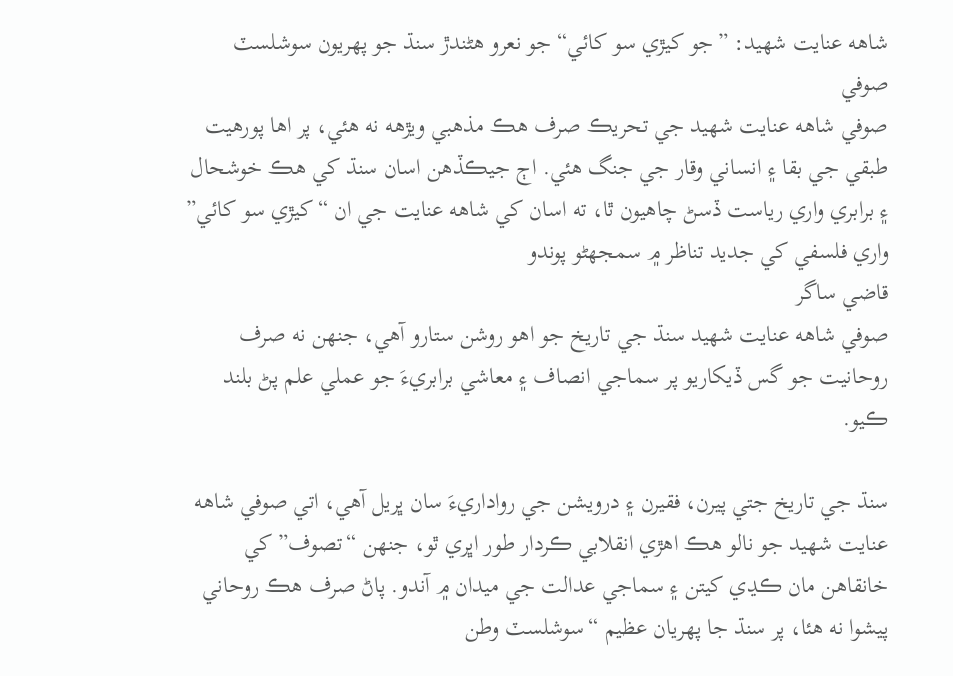شاهه عنايت شهيد: ”جو کيڙي سو کائي“ جو نعرو ھڻندڙ سنڌ جو پهريون سوشلسٽ صوفي
صوفي شاهه عنايت شهيد جي تحريڪ صرف هڪ مذهبي ويڙهه نه هئي، پر اها پورهيت طبقي جي بقا ۽ انساني وقار جي جنگ هئي. اڄ جيڪڏهن اسان سنڌ کي هڪ خوشحال ۽ برابري واري رياست ڏسڻ چاهيون ٿا، ته اسان کي شاهه عنايت جي ان “کيڙي سو کائي” واري فلسفي کي جديد تناظر ۾ سمجهڻو پوندو
قاضي ساگر
صوفي شاهه عنايت شهيد سنڌ جي تاريخ جو اهو روشن ستارو آهي، جنهن نه صرف روحانيت جو گس ڏيکاريو پر سماجي انصاف ۽ معاشي برابريءَ جو عملي علم پڻ بلند ڪيو.

سنڌ جي تاريخ جتي پيرن، فقيرن ۽ درويشن جي رواداريءَ سان ڀريل آهي، اتي صوفي شاهه عنايت شهيد جو نالو هڪ اهڙي انقلابي ڪردار طور اڀري ٿو، جنهن “تصوف” کي خانقاهن مان ڪڍي کيتن ۽ سماجي عدالت جي ميدان ۾ آندو. پاڻ صرف هڪ روحاني پيشوا نه هئا، پر سنڌ جا پهريان عظيم “سوشلسٽ وطن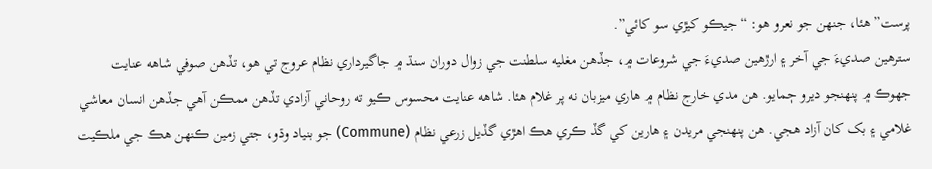پرست” هئا، جنهن جو نعرو هو: “جيڪو کيڙي سو کائي”.
سترھين صديءَ جي آخر ۽ ارڙهين صديءَ جي شروعات ۾، جڏهن مغليه سلطنت جي زوال دوران سنڌ ۾ جاگيرداري نظام عروج تي هو، تڏهن صوفي شاهه عنايت جهوڪ ۾ پنهنجو ديرو ڄمايو. هن مدي خارج نظام ۾ هاري ميزبان نه پر غلام هئا. شاهه عنايت محسوس ڪيو ته روحاني آزادي تڏهن ممڪن آهي جڏهن انسان معاشي غلامي ۽ بک کان آزاد هجي. هن پنهنجي مريدن ۽ هارين کي گڏ ڪري هڪ اهڙي گڏيل زرعي نظام (Commune) جو بنياد وڌو، جتي زمين ڪنهن هڪ جي ملڪيت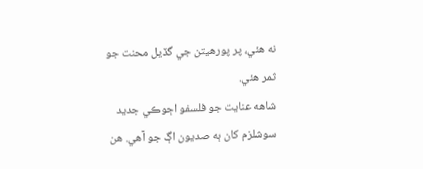نه هئي، پر پورهيتن جي گڏيل محنت جو ثمر هئي.
شاهه عنايت جو فلسفو اڄوڪي جديد سوشلزم کان ٻه صديون اڳ جو آهي. هن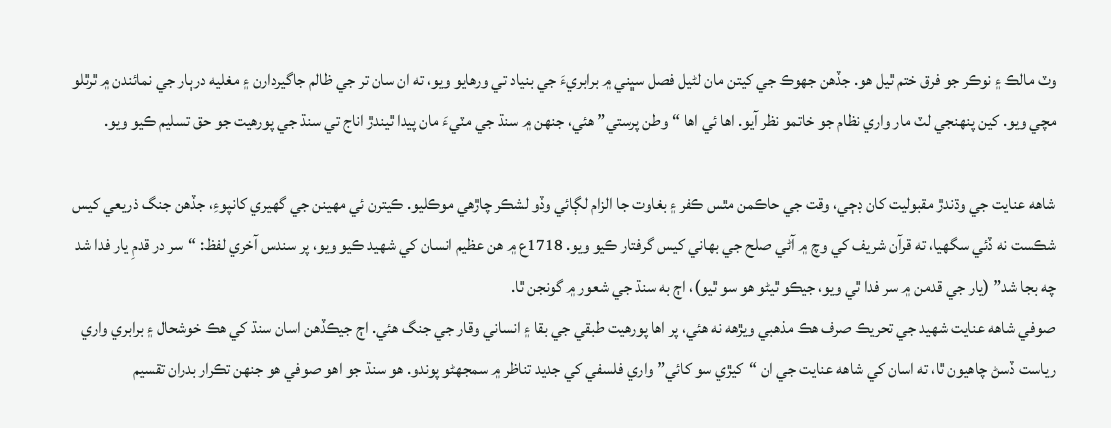وٽ مالڪ ۽ نوڪر جو فرق ختم ٿيل هو. جڏهن جهوڪ جي کيتن مان لڻيل فصل سڀني ۾ برابريءَ جي بنياد تي ورهايو ويو، ته ان سان تر جي ظالم جاگيردارن ۽ مغليه درٻار جي نمائندن ۾ ٿرٿلو مچي ويو. کين پنهنجي لٽ مار واري نظام جو خاتمو نظر آيو. اها ئي اها “وطن پرستي” هئي، جنهن ۾ سنڌ جي مٽيءَ مان پيدا ٿيندڙ اناج تي سنڌ جي پورهيت جو حق تسليم ڪيو ويو.

شاهه عنايت جي وڌندڙ مقبوليت کان ڊڄي، وقت جي حاڪمن مٿس ڪفر ۽ بغاوت جا الزام لڳائي وڏو لشڪر چاڙهي موڪليو. ڪيترن ئي مهينن جي گهيري کانپوءِ، جڏهن جنگ ذريعي کيس شڪست نه ڏئي سگهيا، ته قرآن شريف کي وچ ۾ آڻي صلح جي بهاني کيس گرفتار ڪيو ويو. 1718ع ۾ هن عظيم انسان کي شهيد ڪيو ويو، پر سندس آخري لفظ: “سر در قدمِ يار فدا شد چه بجا شد” (يار جي قدمن ۾ سر فدا ٿي ويو، جيڪو ٿيڻو هو سو ٿيو)، اڄ به سنڌ جي شعور ۾ گونجن ٿا.
صوفي شاهه عنايت شهيد جي تحريڪ صرف هڪ مذهبي ويڙهه نه هئي، پر اها پورهيت طبقي جي بقا ۽ انساني وقار جي جنگ هئي. اڄ جيڪڏهن اسان سنڌ کي هڪ خوشحال ۽ برابري واري رياست ڏسڻ چاهيون ٿا، ته اسان کي شاهه عنايت جي ان “کيڙي سو کائي” واري فلسفي کي جديد تناظر ۾ سمجهڻو پوندو. هو سنڌ جو اهو صوفي هو جنهن تڪرار بدران تقسيم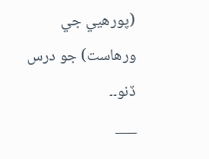(پورهيي جي ورهاست) جو درس ڏنو۔۔
___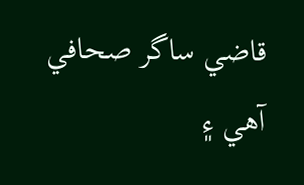قاضي ساگر صحافي آھي ۽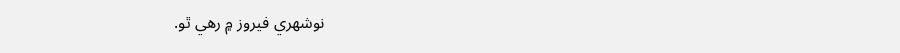نوشھري فيروز ۾ رھي ٿو.